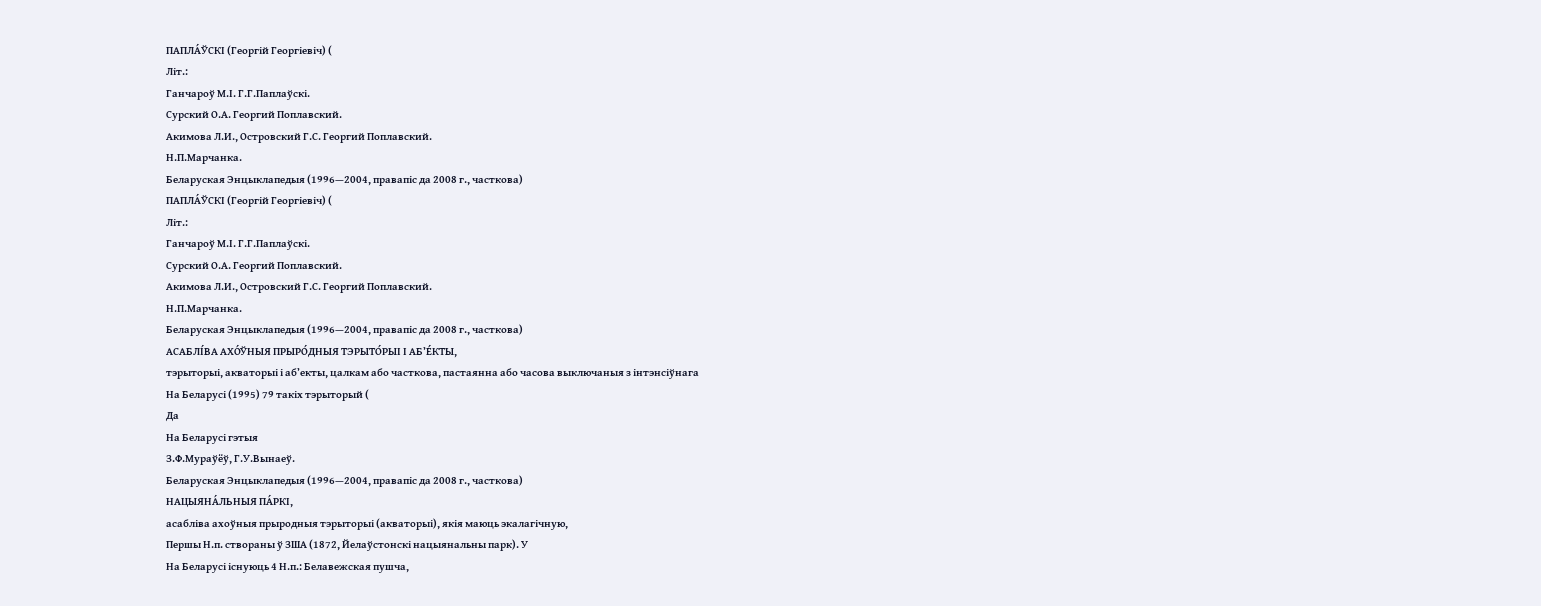ПАПЛА́ЎСКІ (Георгій Георгіевіч) (
Літ.:
Ганчароў М.І. Г.Г.Паплаўскі.
Сурский О.А. Георгий Поплавский.
Акимова Л.И., Островский Г.С. Георгий Поплавский.
Н.П.Марчанка.
Беларуская Энцыклапедыя (1996—2004, правапіс да 2008 г., часткова)
ПАПЛА́ЎСКІ (Георгій Георгіевіч) (
Літ.:
Ганчароў М.І. Г.Г.Паплаўскі.
Сурский О.А. Георгий Поплавский.
Акимова Л.И., Островский Г.С. Георгий Поплавский.
Н.П.Марчанка.
Беларуская Энцыклапедыя (1996—2004, правапіс да 2008 г., часткова)
АСАБЛІ́ВА АХО́ЎНЫЯ ПРЫРО́ДНЫЯ ТЭРЫТО́РЫІ І АБ’Е́КТЫ,
тэрыторыі, акваторыі і аб’екты, цалкам або часткова, пастаянна або часова выключаныя з інтэнсіўнага
На Беларусі (1995) 79 такіх тэрыторый (
Да
На Беларусі гэтыя
З.Ф.Мураўёў, Г.У.Вынаеў.
Беларуская Энцыклапедыя (1996—2004, правапіс да 2008 г., часткова)
НАЦЫЯНА́ЛЬНЫЯ ПА́РКІ,
асабліва ахоўныя прыродныя тэрыторыі (акваторыі), якія маюць экалагічную,
Першы Н.п. створаны ў ЗША (1872, Йелаўстонскі нацыянальны парк). У
На Беларусі існуюць 4 Н.п.: Белавежская пушча,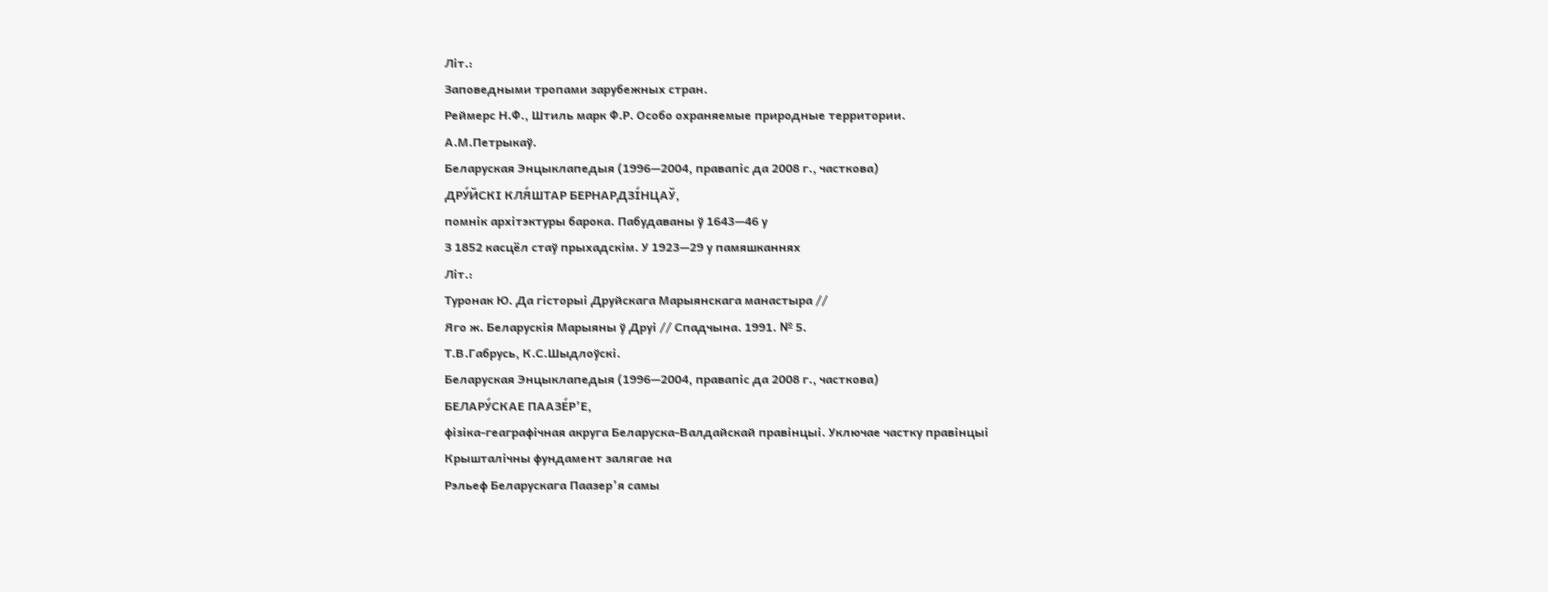Літ.:
Заповедными тропами зарубежных стран.
Реймерс Н.Ф., Штиль марк Ф.Р. Особо охраняемые природные территории.
А.М.Петрыкаў.
Беларуская Энцыклапедыя (1996—2004, правапіс да 2008 г., часткова)
ДРУ́ЙСКІ КЛЯ́ШТАР БЕРНАРДЗІ́НЦАЎ,
помнік архітэктуры барока. Пабудаваны ў 1643—46 у
З 1852 касцёл стаў прыхадскім. У 1923—29 у памяшканнях
Літ.:
Туронак Ю. Да гісторыі Друйскага Марыянскага манастыра //
Яго ж. Беларускія Марыяны ў Друі // Спадчына. 1991. № 5.
Т.В.Габрусь, К.С.Шыдлоўскі.
Беларуская Энцыклапедыя (1996—2004, правапіс да 2008 г., часткова)
БЕЛАРУ́СКАЕ ПААЗЕ́Р’Е,
фізіка-геаграфічная акруга Беларуска-Валдайскай правінцыі. Уключае частку правінцыі
Крышталічны фундамент залягае на
Рэльеф Беларускага Паазер’я самы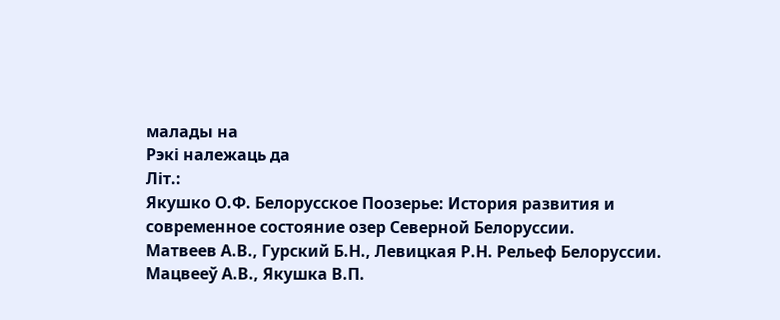малады на
Рэкі належаць да
Літ.:
Якушко О.Ф. Белорусское Поозерье: История развития и современное состояние озер Северной Белоруссии.
Матвеев А.В., Гурский Б.Н., Левицкая Р.Н. Рельеф Белоруссии.
Мацвееў А.В., Якушка В.П.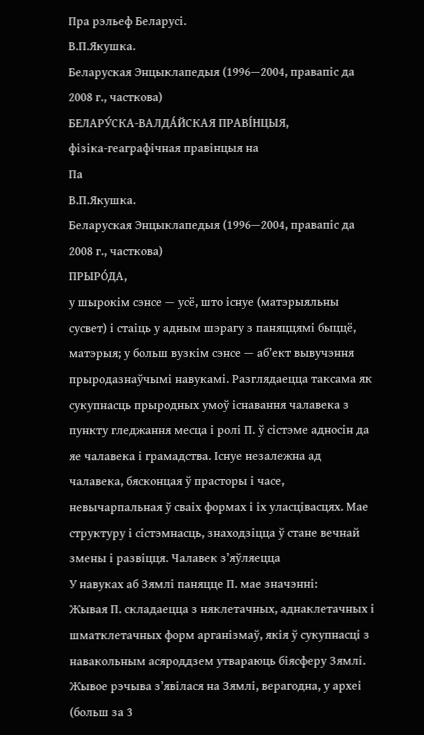Пра рэльеф Беларусі.
В.П.Якушка.
Беларуская Энцыклапедыя (1996—2004, правапіс да 2008 г., часткова)
БЕЛАРУ́СКА-ВАЛДА́ЙСКАЯ ПРАВІ́НЦЫЯ,
фізіка-геаграфічная правінцыя на
Па
В.П.Якушка.
Беларуская Энцыклапедыя (1996—2004, правапіс да 2008 г., часткова)
ПРЫРО́ДА,
у шырокім сэнсе — усё, што існуе (матэрыяльны сусвет) і стаіць у адным шэрагу з паняццямі быццё, матэрыя; у больш вузкім сэнсе — аб’ект вывучэння прыродазнаўчымі навукамі. Разглядаецца таксама як сукупнасць прыродных умоў існавання чалавека з пункту гледжання месца і ролі П. ў сістэме адносін да яе чалавека і грамадства. Існуе незалежна ад чалавека, бясконцая ў прасторы і часе, невычарпальная ў сваіх формах і іх уласцівасцях. Мае структуру і сістэмнасць, знаходзіцца ў стане вечнай змены і развіцця. Чалавек з’яўляецца
У навуках аб Зямлі паняцце П. мае значэнні:
Жывая П. складаецца з няклетачных, аднаклетачных і шматклетачных форм арганізмаў, якія ў сукупнасці з навакольным асяроддзем утвараюць біясферу Зямлі. Жывое рэчыва з’явілася на Зямлі, верагодна, у археі (больш за 3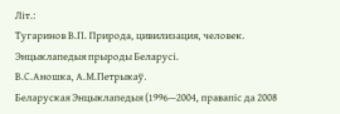Літ.:
Тугаринов В.П. Природа, цивилизация, человек.
Энцыклапедыя прыроды Беларусі.
В.С.Аношка, А.М.Петрыкаў.
Беларуская Энцыклапедыя (1996—2004, правапіс да 2008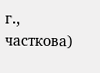г., часткова)